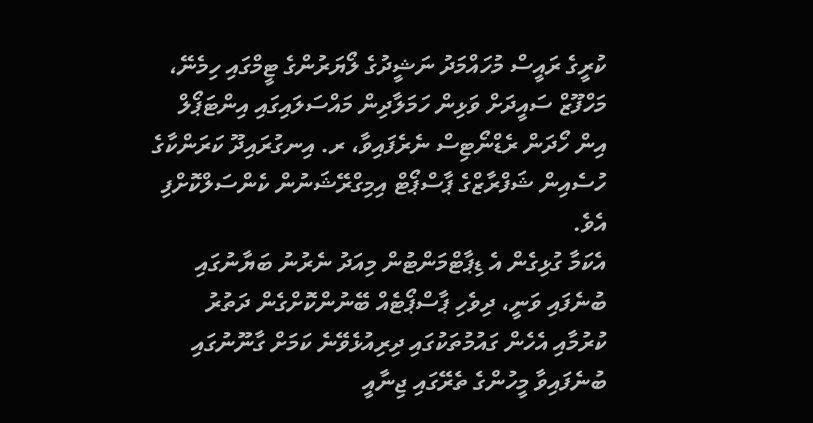ކުރީގެ ރައީސް މުހައްމަދު ނަޝީދުގެ ލޯޔަރުންގެ ޓީމްގައި ހިމެނޭ، މަހްފޫޒް ސައީދަށް ވަޅިން ހަމަލާދިން މައްސަލައިގައި އިންޓަޕޯލް އިން ހޯދަން ރެޑްނޯޓިސް ނެރެފައިވާ، ރ. އިނގުރައިދޫ ކަރަންކާގެ ހުސެއިން ޝަފްރާޒްގެ ޕާސްޕޯޓް އިމިގްރޭޝަނުން ކެންސަލްކޮށްފި އެވެ.
އެކަމާ ގުޅިގެން އެ ޑިޕާޓްމަންޓުން މިއަދު ނެރުނު ބަޔާނުގައި ބުނެފައި ވަނީ، ދިވެހި ޕާސްޕޯޓެއް ބޭނުންކޮށްގެން ދަތުރު ކުރުމާއި އެހެން ގައުމުތަކުގައި ދިރިއުޅެވޭނެ ކަމަށް ގާނޫނުގައި ބުނެފައިވާ މީހުންގެ ތެރޭގައި ޖިނާއީ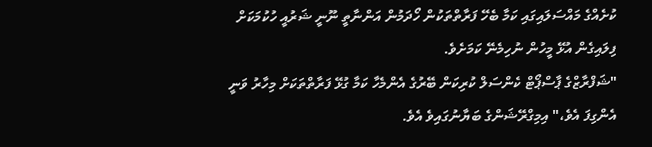ކުށެއްގެ މައްސަލައިގައި ކަމާ ބެހޭ ފަރާތްތަކުން ހޯދަމުން އަންނާތީ ނޫނީ ޝަރުއީ ހުކުމަކަށް ފިލައިގެން އުޅޭ މީހުން ނުހިމެނޭ ކަމަށެވެ.
"ޝަފްރާޒްގެ ޕާސްޕޯޓް ކެންސަލް ކުރިކަން ބޭރުގެ އެންމެހާ ކަމާ ގުޅޭ ފަރާތްތަކަށް މިހާރު ވަނީ އެންގިފަ އެވެ،" އިމިގްރޭޝަންގެ ބަޔާނުގައިވެ އެވެ.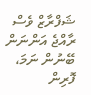ޝަފްރާޒް ވެސް ރާއްޖެ އަންނަން ބޭނުން ނަމަ، ފޮރިން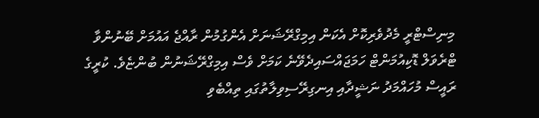މިނިސްޓްރީ މެދުވެރިކޮށް އެކަން އިމިގްރޭޝަނަށް އެންގުމުން ރާއްޖެ އައުމަށް ބޭނުންވާ ޓްރެވަލް ޑޮކިއުމަންޓް ހަމަޖައްސައިދެވޭނެ ކަމަށް ވެސް އިމިގްރޭޝަނުން ބުންޏެވެ. ކުރީގެ ރައީސް މުހައްމަދު ނަޝީދާއި އިނގިރޭސިވިލާތުގައި ތިއްބެވި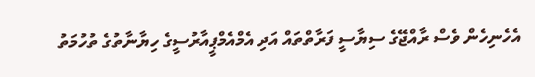އެހެނިހެން ވެސް ރާއްޖޭގެ ސިޔާސީ ފަރާތްތައް އަދި އެމްއެމްޕީއާރުސީގެ ހިޔާނާތުގެ ތުހުމަތު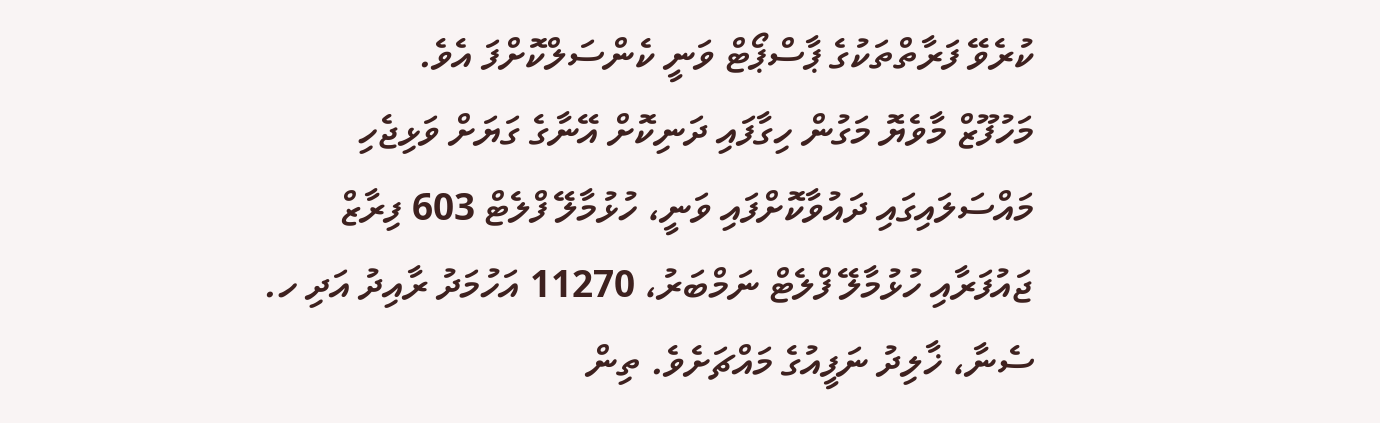ކުރެވޭ ފަރާތްތަކުގެ ޕާސްޕޯޓް ވަނީ ކެންސަލްކޮށްފަ އެވެ.
މަހުފޫޒް މާވެޔޮ މަގުން ހިގާފައި ދަނިކޮށް އޭނާގެ ގަޔަށް ވަޅިޖެހި މައްސަލައިގައި ދައުވާކޮށްފައި ވަނީ، ހުޅުމާލޭ ފްލެޓް 603 ފިރާޒް ޖައުފަރާއި ހުޅުމާލޭ ފްލެޓް ނަމްބަރު، 11270 އަހުމަދު ރާއިދު އަދި ހ. ސެނާ، ޚާލިދު ނަފީއުގެ މައްޗަށެވެ. ތިން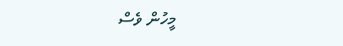މީހުން ވެސް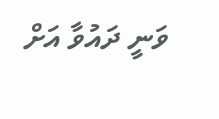ވަނީ ދައުވާ އަށް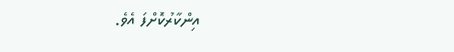އިންކާރުކޮށްފަ އެވެ.